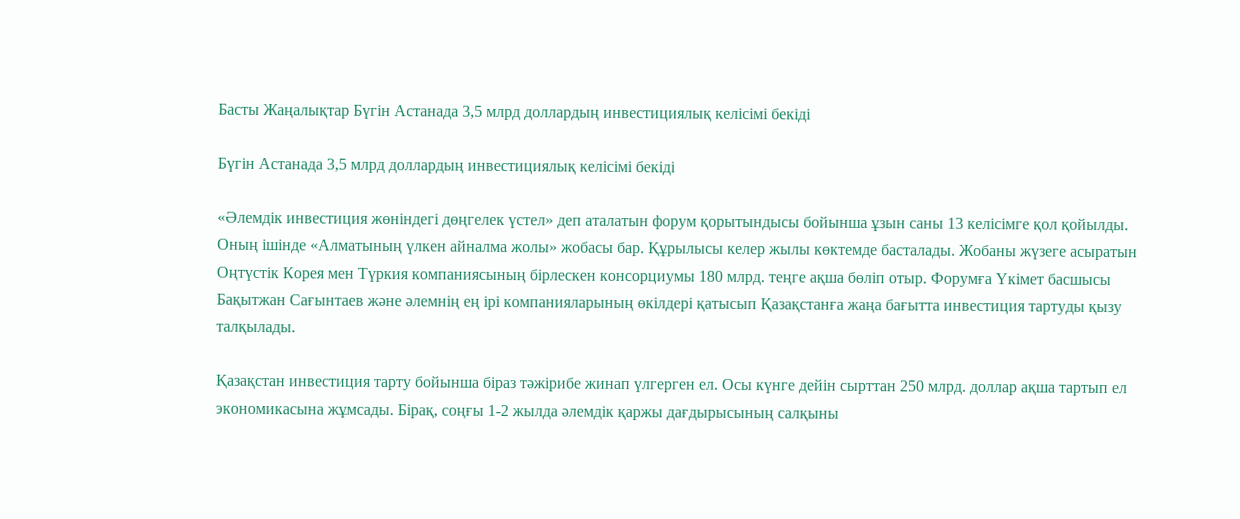Басты Жаңалықтар Бүгін Астанада 3,5 млрд доллардың инвестициялық келісімі бекіді

Бүгін Астанада 3,5 млрд доллардың инвестициялық келісімі бекіді

«Әлемдік инвестиция жөніндегі дөңгелек үстел» деп аталатын форум қорытындысы бойынша ұзын саны 13 келісімге қол қойылды. Оның ішінде «Алматының үлкен айналма жолы» жобасы бар. Құрылысы келер жылы көктемде басталады. Жобаны жүзеге асыратын Оңтүстік Корея мен Түркия компаниясының бірлескен консорциумы 180 млрд. теңге ақша бөліп отыр. Форумға Үкімет басшысы Бақытжан Сағынтаев және әлемнің ең ірі компанияларының өкілдері қатысып Қазақстанға жаңа бағытта инвестиция тартуды қызу талқылады.

Қазақстан инвестиция тарту бойынша біраз тәжірибе жинап үлгерген ел. Осы күнге дейін сырттан 250 млрд. доллар ақша тартып ел экономикасына жұмсады. Бірақ, соңғы 1-2 жылда әлемдік қаржы дағдырысының салқыны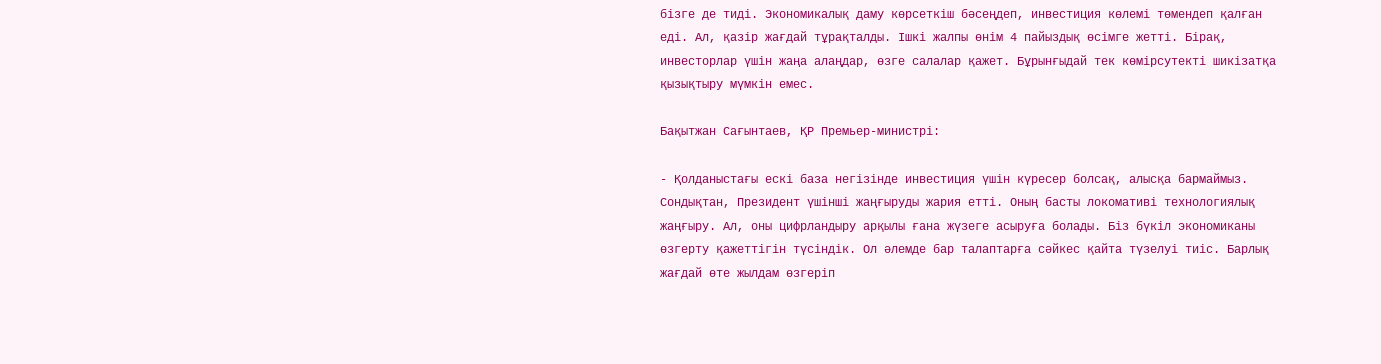бізге де тиді. Экономикалық даму көрсеткіш бәсеңдеп, инвестиция көлемі төмендеп қалған еді. Ал, қазір жағдай тұрақталды. Ішкі жалпы өнім 4 пайыздық өсімге жетті. Бірақ, инвесторлар үшін жаңа алаңдар, өзге салалар қажет. Бұрынғыдай тек көмірсутекті шикізатқа қызықтыру мүмкін емес.

Бақытжан Сағынтаев, ҚР Премьер-министрі:

- Қолданыстағы ескі база негізінде инвестиция үшін күресер болсақ, алысқа бармаймыз. Сондықтан, Президент үшінші жаңғыруды жария етті. Оның басты локомативі технологиялық жаңғыру. Ал, оны цифрландыру арқылы ғана жүзеге асыруға болады. Біз бүкіл экономиканы өзгерту қажеттігін түсіндік. Ол әлемде бар талаптарға сәйкес қайта түзелуі тиіс. Барлық жағдай өте жылдам өзгеріп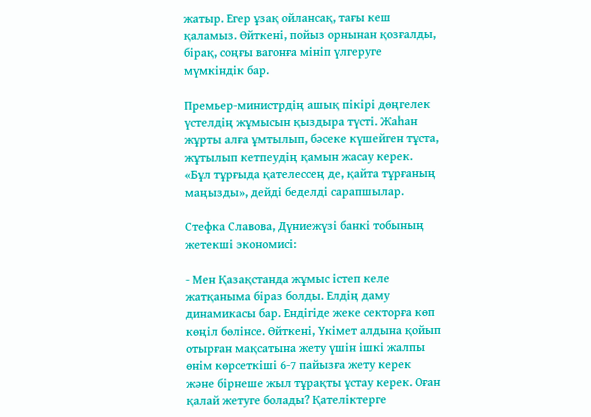жатыр. Егер ұзақ ойлансақ, тағы кеш қаламыз. Өйткені, пойыз орнынан қозғалды, бірақ, соңғы вагонға мініп үлгеруге мүмкіндік бар.

Премьер-министрдің ашық пікірі дөңгелек үстелдің жұмысын қыздыра түсті. Жаһан жұрты алға ұмтылып, бәсеке күшейген тұста, жұтылып кетпеудің қамын жасау керек. «Бұл тұрғыда қателессең де, қайта тұрғаның маңызды», дейді беделді сарапшылар.

Стефка Славова, Дүниежүзі банкі тобының жетекші экономисі:

- Мен Қазақстанда жұмыс істеп келе жатқаныма біраз болды. Елдің даму динамикасы бар. Ендігіде жеке секторға көп көңіл бөлінсе. Өйткені, Үкімет алдына қойып отырған мақсатына жету үшін ішкі жалпы өнім көрсеткіші 6-7 пайызға жету керек және бірнеше жыл тұрақты ұстау керек. Оған қалай жетуге болады? Қателіктерге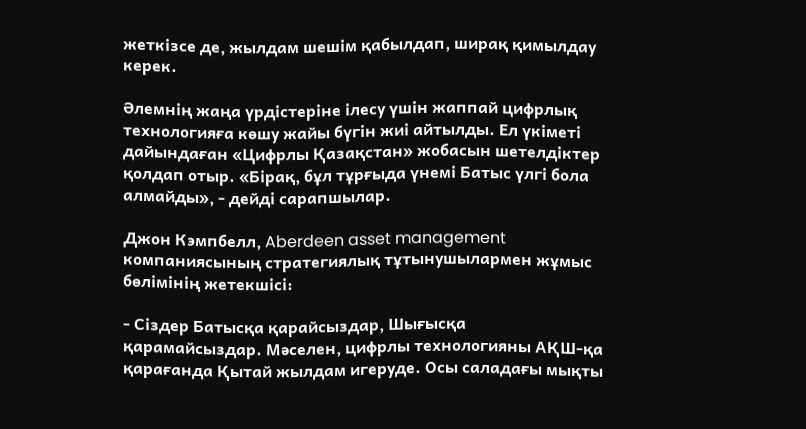жеткізсе де, жылдам шешім қабылдап, ширақ қимылдау керек.

Әлемнің жаңа үрдістеріне ілесу үшін жаппай цифрлық технологияға көшу жайы бүгін жиі айтылды. Ел үкіметі дайындаған «Цифрлы Қазақстан» жобасын шетелдіктер қолдап отыр. «Бірақ, бұл тұрғыда үнемі Батыс үлгі бола алмайды», - дейді сарапшылар.

Джон Кэмпбелл, Aberdeen asset management компаниясының стратегиялық тұтынушылармен жұмыс бөлімінің жетекшісі:

- Сіздер Батысқа қарайсыздар, Шығысқа қарамайсыздар. Мәселен, цифрлы технологияны АҚШ-қа қарағанда Қытай жылдам игеруде. Осы саладағы мықты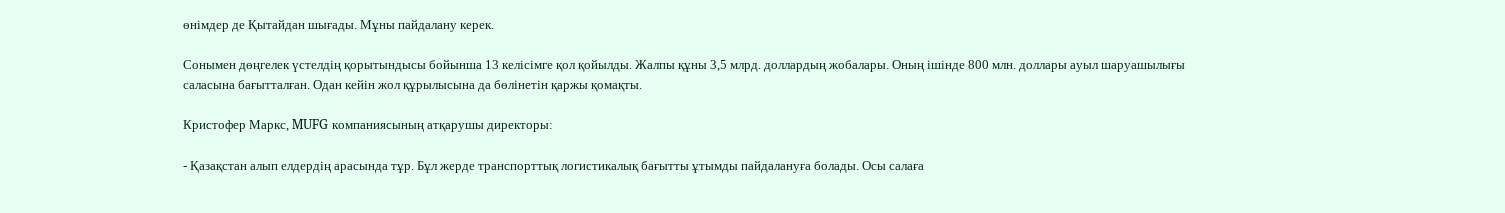өнімдер де Қытайдан шығады. Мұны пайдалану керек.

Сонымен дөңгелек үстелдің қорытындысы бойынша 13 келісімге қол қойылды. Жалпы құны 3,5 млрд. доллардың жобалары. Оның ішінде 800 млн. доллары ауыл шаруашылығы саласына бағытталған. Одан кейін жол құрылысына да бөлінетін қаржы қомақты.

Кристофер Маркс, MUFG компаниясының атқарушы директоры:

- Қазақстан алып елдердің арасында тұр. Бұл жерде транспорттық логистикалық бағытты ұтымды пайдалануға болады. Осы салаға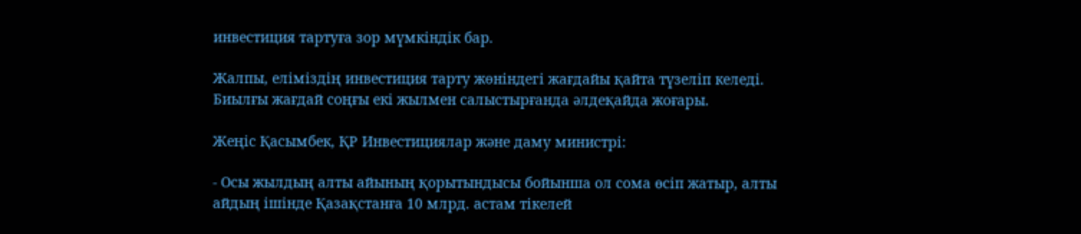инвестиция тартуға зор мүмкіндік бар.

Жалпы, еліміздің инвестиция тарту жөніндегі жағдайы қайта түзеліп келеді. Биылғы жағдай соңғы екі жылмен салыстырғанда әлдеқайда жоғары.

Жеңіс Қасымбек, ҚР Инвестициялар және даму министрі:

- Осы жылдың алты айының қорытындысы бойынша ол сома өсіп жатыр, алты айдың ішінде Қазақстанға 10 млрд. астам тікелей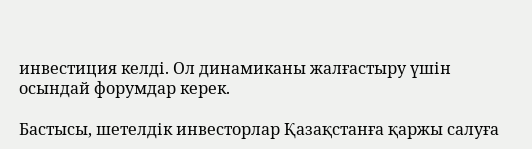инвестиция келді. Ол динамиканы жалғастыру үшін осындай форумдар керек.

Бастысы, шетелдік инвесторлар Қазақстанға қаржы салуға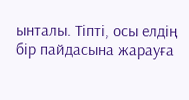ынталы. Тіпті, осы елдің бір пайдасына жарауға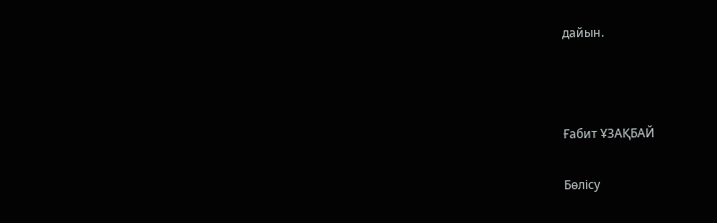дайын.



Ғабит ҰЗАҚБАЙ

Бөлісу